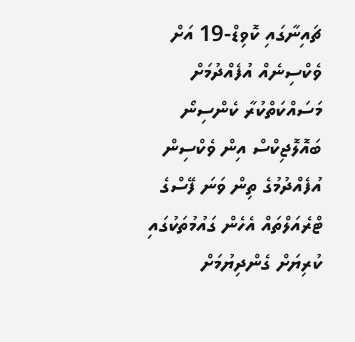ޗައިނާގައި ކޮވިޑް-19 އަށް ވެކްސިނެއް އުފެއްދުމަށް މަސައްކަތްކުރާ ކެންސިނޯ ބައޮލޮޖިކްސް އިން ވެކްސިން އުފެއްދުމުގެ ތިން ވަނަ ފޭސްގެ ޓްރެއަލްތައް އެހެން ގައުމުތަކުގައި ކުރިޔަށް ގެންދިޔުމަށް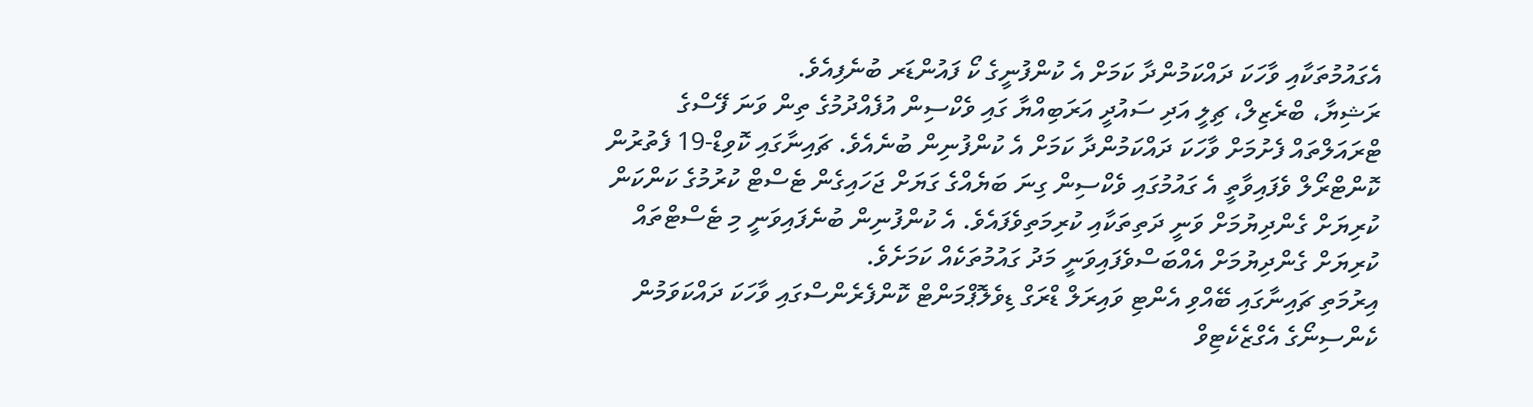އެގައުމުތަކާއި ވާހަކަ ދައްކަމުންދާ ކަމަށް އެ ކުންފުނީގެ ކޯ ފައުންޑަރ ބުނެފިއެވެ.
ރަޝިޔާ، ބްރެޒިލް، ޗިލީ އަދި ސައުދީ އަރަބިއްޔާ ގައި ވެކްސިން އުފެއްދުމުގެ ތިން ވަނަ ފޭސްގެ ޓްރައަލްތައް ފެށުމަށް ވާހަކަ ދައްކަމުންދާ ކަމަށް އެ ކުންފުނިން ބުނެއެވެ. ޗައިނާގައި ކޮވިޑް-19 ފެތުރުން ކޮންޓްރޯލް ވެފައިވާތީ އެ ގައުމުގައި ވެކްސިން ގިނަ ބަޔެއްގެ ގަޔަށް ޖަހައިގެން ޓެސްޓް ކުރުމުގެ ކަންކަން ކުރިޔަށް ގެންދިޔުމަށް ވަނީ ދަތިތަކާއި ކުރިމަތިވެފައެވެ. އެ ކުންފުނިން ބުނެފައިވަނީ މި ޓެސްޓްތައް ކުރިޔަށް ގެންދިޔުމަށް އެއްބަސްވެފައިވަނީ މަދު ގައުމުތަކެއް ކަމަށެވެ.
އިރުމަތި ޗައިނާގައި ބޭއްވި އެންޓި ވައިރަލް ޑްރަގް ޑިވެލޮޕްމަންޓް ކޮންފެރެންސްގައި ވާހަކަ ދައްކަވަމުން ކެންސިނޯގެ އެގްޒެކެޓިވް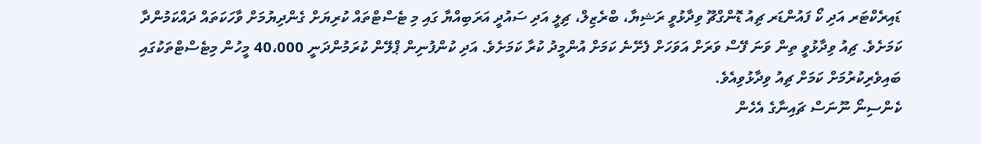ޑައިރެކްޓަރ އަދި ކޯ ފައުންޑަރ ޗިއު ޑޮންގްޗޫ ވިދާޅުވީ ރަޝިޔާ، ބްރެޒިލް، ޗިލީ އަދި ސައުދީ އަރަބިއްޔާ ގައި މި ޓެސްޓްތައް ކުރިޔަށް ގެންދިޔުމަށް ވާހަކަތައް ދައްކަމުންދާ ކަމަށެވެ. ޗިއު ވިދާޅުވީ ތިން ވަނަ ފޭސް ވަރަށް އަވަހަށް ފެށޭނެ ކަމަށް އުންމީދު ކުރާ ކަމަށެވެ. އަދި ކުންފުނިން ޕްލޭން ކުރަމުންދަނީ 40،000 މީހުން މިޓެސްޓްތަކުގައި ބައިވެރިކުރުމަށް ކަމަށް ޗިއު ވިދާޅުވިއެވެ.
ކެންސިނޯ ނޫނަސް ޗައިނާގެ އެހެން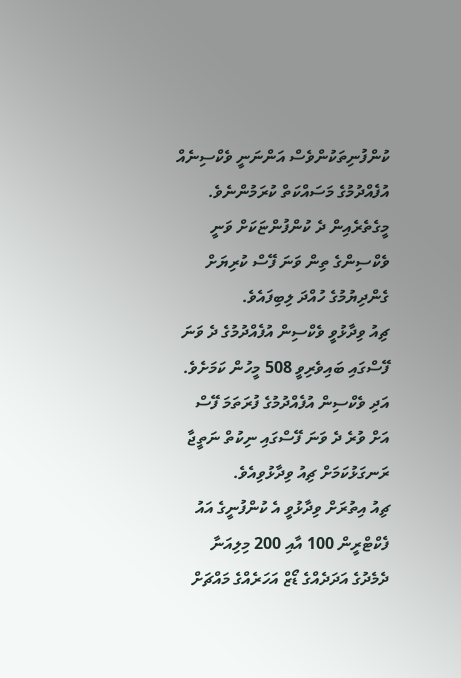ކުންފުނިތަކުންވެސް އަންނަނީ ވެކްސިނެއް އުފެއްދުމުގެ މަސައްކަތް ކުރަމުންނެވެ. މީގެތެރެއިން ދެ ކުންފުންޏަކަށް ވަނީ ވެކްސިންގެ ތިން ވަނަ ފޭސް ކުރިޔަށް ގެންދިޔުމުގެ ހުއްދަ ލިބިފައެވެ.
ޗިއު ވިދާޅުވީ ވެކްސިން އުފެއްދުމުގެ ދެ ވަނަ ފޭސްގައި ބައިވެރިވީ 508 މީހުން ކަމަށެވެ. އަދި ވެކްސިން އުފެއްދުމުގެ ފުރަތަމަ ފޭސް އަށް ވުރެ ދެ ވަނަ ފޭސްގައި ނިކުތް ނަތީޖާ ރަނގަޅުކަމަށް ޗިއު ވިދާޅުވިއެވެ.
ޗިއު އިތުރަށް ވިދާޅުވީ އެ ކުންފުނީގެ އައު ފެކްޓްރީން 100 އާއި 200 މިލިއަނާ ދެމެދުގެ އަދަދެއްގެ ޑޯޒް އަހަރެއްގެ މައްޗަށް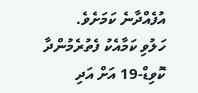އުފެއްދާނެ ކަމަށެވެ.
ހަލުވި ކަމާއެކު ފެތުރެމުންދާ ކޮވިޑް-19 އަށް އަދި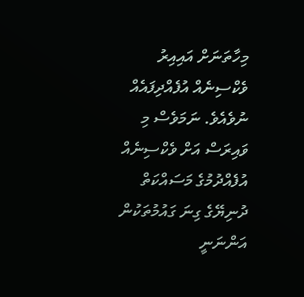މިހާތަނަށް އައިއިރު ވެކްސިނެއް އުފެއްދިފައެއް ނުވެއެވެ. ނަމަވެސް މި ވައިރަސް އަށް ވެކްސިނެއް އުފެއްދުމުގެ މަސައްކަތް ދުނިޔޭގެ ގިނަ ގައުމުތަކުން އަންނަނީ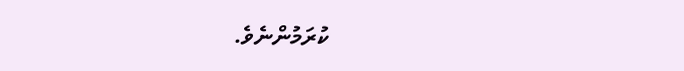ކުރަމުންނެވެ.